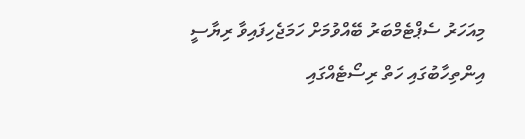މިއަހަރު ސެޕްޓެމްބަރު ބޭއްވުމަށް ހަމަޖެހިފައިވާ ރިޔާސީ އިންތިހާބުގައި ހަތް ރިސޯޓެއްގައި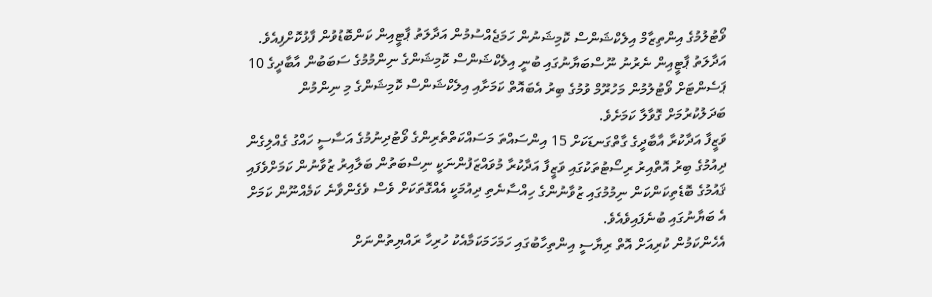ވޯޓުލުމުގެ އިންތިޒާމް އިލެކްޝަންސް ކޮމިޝަނުން ހަމަޖެއްސުމުން އަދާލަތު ޕާޓީއިން ކަންބޮޑުވުން ފާޅުކޮށްފިއެވެ.
އަދާލަތު ޕާޓީއިން ނެރުނު ނޫސްބަޔާނުގައި ބުނީ އިލެކްޝަންސް ކޮމިޝަންގެ ނިންމުމުގެ ސަބަބުން އާބާދީގެ 10 ޕަސެންޓަށް ވޯޓުލުމުން މަހުރޫމް ވުމުގެ ބިރު އެބައޮތް ކަމަށާއި އިލެކްޝަންސް ކޮމިޝަންގެ މި ނިންމުން ބަދަލުކުރުމަށް ގޮވާލާ ކަމަށެވެ.
ވަޒީފާ އަދާކުރާ އާބާދީގެ ގާތްގަނޑަކަށް 15 އިންސައްތަ މަސައްކަތްތެރިންގެ ވޯޓުދިނުމުގެ އަސާސީ ހައްގު ގެއްލިގެން ދިއުމުގެ ބިރު އޮތްއިރު ރިސޯޓުތަކުގައި ވަޒީފާ އަދާކުރާ މުވައްޒަފުންނަކީ ނިސްބަތުން ބަލާއިރު ޒުވާނުން ކަމަށްވެފައި ޤައުމުގެ ބޮޑެތިކަންކަން ނިމުމުގައި ޒުވާނުންގެ ހިއްސާނެތި ދިއުމަކީ އެއްގޮތަކަށް ވެސް ވެގެންވާނެ ކަމެއްނޫން ކަމަށް އެ ބަޔާނުގައި ބުނެފައިވެއެވެ.
އެހެންކަމުން ކުރިއަށް އޮތް ރިޔާސީ އިންތިހާބުގައި ހަމަހަމަކަމާއެކު ހުރިހާ ރައްޔިތުންނަށް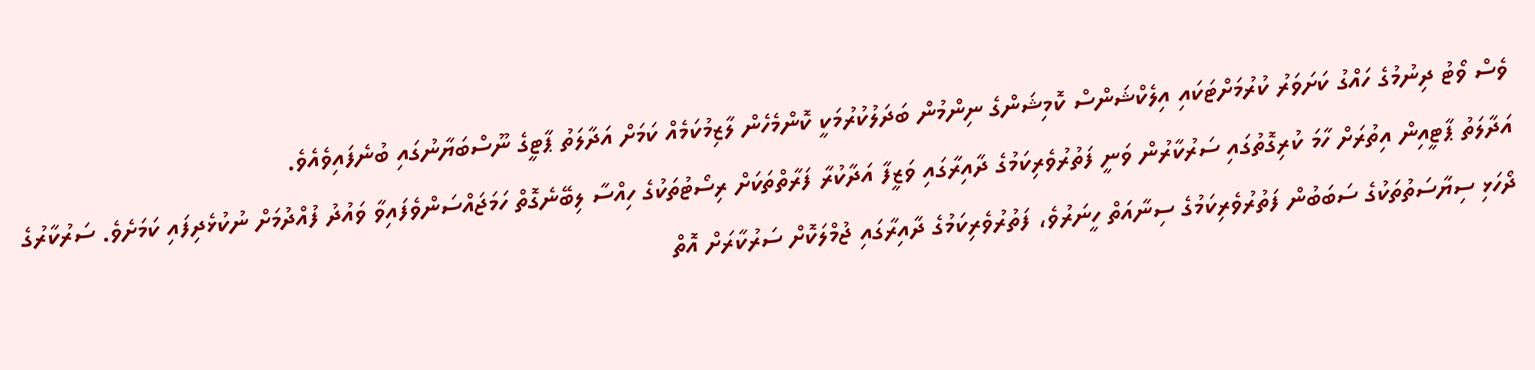ވެސް ވޯޓު ދިނުމުގެ ހައްގު ކަށަވަރު ކުރުމަށްޓަކައި އިލެކްޝަންސް ކޮމިޝަންގެ ނިންމުން ބަދަލުކުރުމަކީ ކޮންމެހެން ލާޒިމުކަމެއް ކަމަށް އަދާލަތު ޕާޓީގެ ނޫސްބަޔާނުގައި ބުނެފައިވެއެވެ.
އަދާލަތު ޕާޓީއިން އިތުރަށް ހާމަ ކުރިގޮތުގައި ސަރުކާރުން ވަނީ ފަތުރުވެރިކަމުގެ ދާއިރާގައި ވަޒީފާ އަދާކުރާ ފަރާތްތަކަށް ރިސޯޓުތަކުގެ ހިއްސާ ލިބޭނެގޮތް ހަމަޖައްސަންވެފައިވާ ވައުދު ފުއްދުމަށް ނުކުޅެދިފައި ކަމަށެވެ. ސަރުކާރުގެ ދޯހަޅި ސިޔާސަތުތަކުގެ ސަބަބުން ފަތުރުވެރިކަމުގެ ސިނާއަތް ހީނަރުވެ، ފަތުރުވެރިކަމުގެ ދާއިރާގައި ޖުމްލަކޮށް ސަރުކާރަށް އޮތް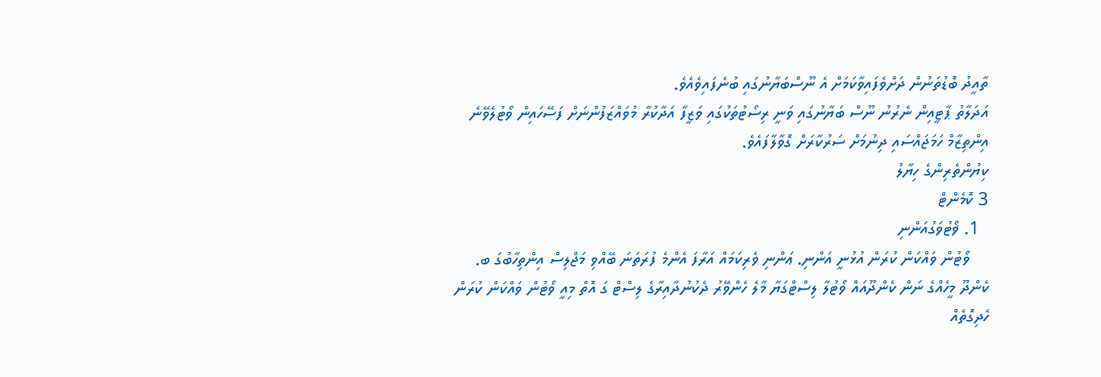ތާއީދު ބޮޑުތަނުން ދަށްވެފައިވާކަމަށް އެ ނޫސްބަޔާނުގައި ބުނެފައިވެއެވެ.
އަދަލާތު ޕާޓީއިން ނެރުނު ނޫސް ބަޔާނުގައި ވަނީ ރިސޯޓުތަކުގައި ވަޒީފާ އަދާކުރާ މުވައްޒަފުންނަށް ފަސޭހައިން ވޯޓުލެވޭނެ އިންތިޒާމް ހަމަޖައްސައި ދިނުމަށް ސަރުކާރަށް ގޮވާލާފައެވެ.
ކިޔުންތެރިންގެ ހިޔާލު
3 ކޮމެންޓް
  1. ޥޯޓުވަގުއަންނި
    ވޯޓުން ވައްކަން ކުރަން އުޅުނީ އަންނި. ޢަންނި ވެރިކަމައް އަރާފަ އެންމެ ފުރަތަނަ ބޭއްވި މަޖްލިސް އިންތިހާބުގަ ބ. ކެންދޫ މީހެއްގެ ނަން ކެންދޫއައް ވޯޓުލާ ލިސްޓްގަޔާ މާލެ ހެންވޭރު ދެކުނުދާއިރާގެ ލިސްޓް ގަ އޮތް މިއީ ވޯޓުން ވައްކަން ކުރަން ހެދިގޮތެއް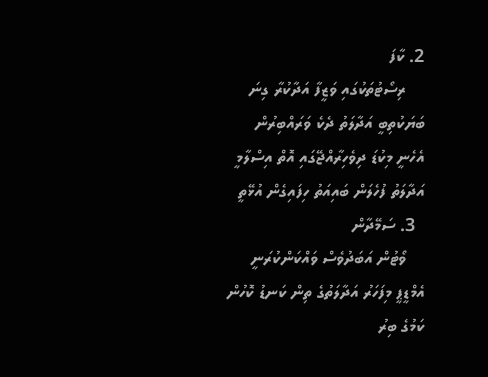2. ކާފަ
    ރިސޯޓުތަކުގައި ވަޒީފާ އަދާކުރާ ގިނަ ބަޔަކުތިބީ އަދާލަތު ދެކެ ވަރައްބިރުން އެހެނީ މިކުޑަ ދިވެހިރާއްޖޭގައި އޮތް އިސްލާމީ އަދާލަތު ފުހެލަން ބައިއަތު ހިފައިގެން އުޅޭތީ
  3. ސަމޭދާން
    ވޯޓުން އަބަދުވެސް ވައްކަންކުރަނީ އެމްޑީޕީ މިފަހަރު އަދާލަތުގެ ތިން ކަނޑު ކޮހުން ކަމުގެ ބިރު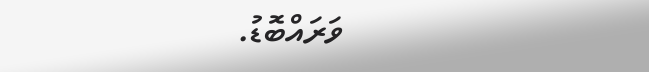ވަރައްބޮޑު.